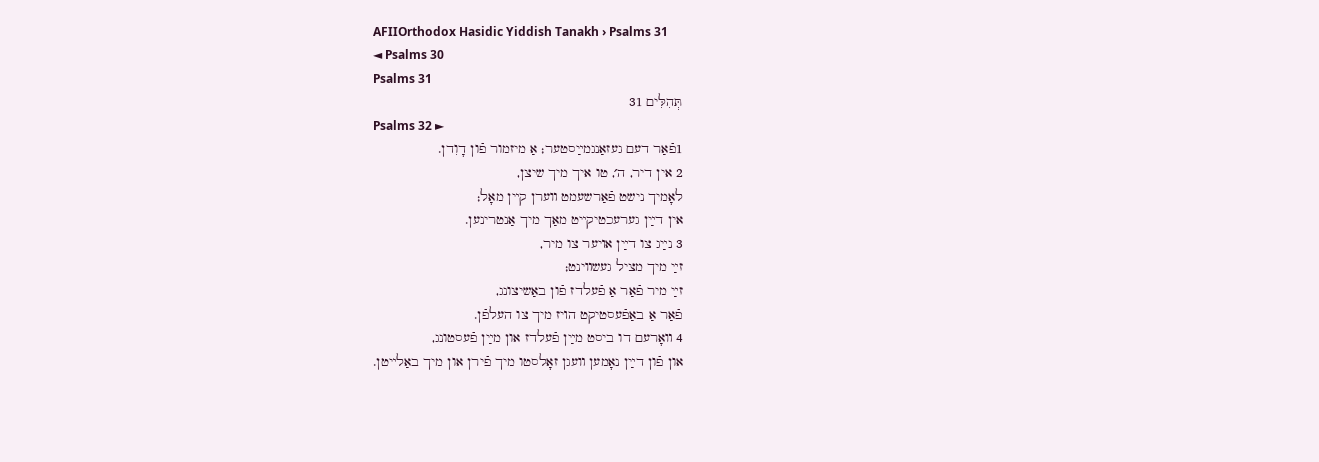AFIIOrthodox Hasidic Yiddish Tanakh › Psalms 31
◄ Psalms 30
Psalms 31
תְּהִלִּים 31
Psalms 32 ►
1פֿאַר דעם געזאַנגמײַסטער; אַ מיזמור פֿון דָוִדן.
2 אין דיר, ה׳, טו איך מיך שיצן,
לאָמיך נישט פֿאַרשעמט װערן קײן מאָל;
אין דײַן גערעכטיקײט מאַך מיך אַנטרינען.
3 נײַג צו דײַן אױער צו מיר,
זײַ מיך מציל געשװינט;
זײַ מיר פֿאַר אַ פֿעלדז פֿון באַשיצונג,
פֿאַר אַ באַפֿעסטיקט הױז מיך צו העלפֿן.
4 װאָרעם דו ביסט מײַן פֿעלדז און מײַן פֿעסטונג,
און פֿון דײַן נאָמען װעגן זאָלסטו מיך פֿירן און מיך באַלײטן.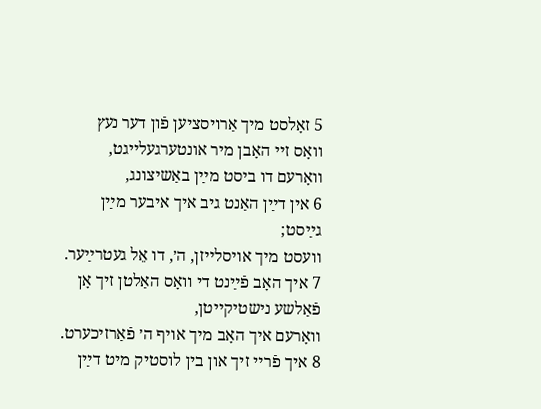5 זאָלסט מיך אַרױסציען פֿון דער נעץ
װאָס זײ האָבן מיר אונטערגעלײגט,
װאָרעם דו ביסט מײַן באַשיצונג,
6 אין דײַן האַנט גיב איך איבער מײַן גײַסט;
װעסט מיך אױסלײזן, ה׳, דו אֵל געטרײַער.
7 איך האָב פֿײַנט די װאָס האַלטן זיך אָן פֿאַלשע נישטיקײטן,
װאָרעם איך האָב מיך אױף ה׳ פֿאַרזיכערט.
8 איך פֿרײ זיך און בין לוסטיק מיט דײַן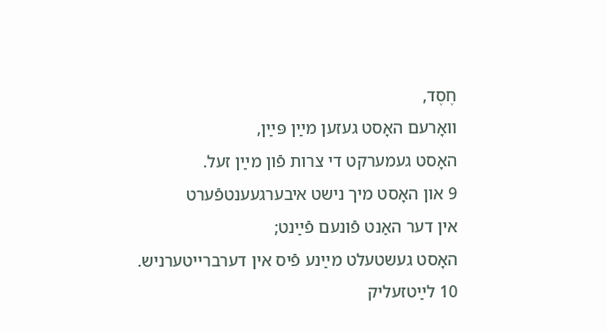חֶסֶד,
װאָרעם האָסט געזען מײַן פּײַן,
האָסט געמערקט די צרות פֿון מײַן זעל.
9 און האָסט מיך נישט איבערגעענטפֿערט
אין דער האַנט פֿונעם פֿײַנט;
האָסט געשטעלט מײַנע פֿיס אין דערברײטערניש.
10 לײַטזעליק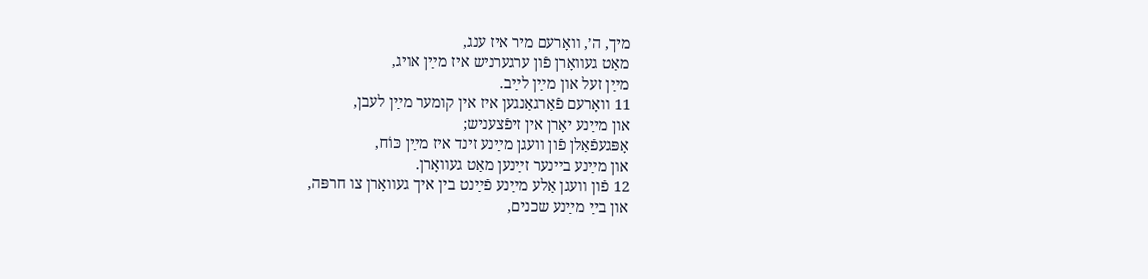מיך, ה׳, װאָרעם מיר איז ענג,
מאַט געװאָרן פֿון ערגערניש איז מײַן אױג,
מײַן זעל און מײַן לײַב.
11 װאָרעם פֿאַרגאַנגען איז אין קומער מײַן לעבן,
און מײַנע יאָרן אין זיפֿצעניש;
אָפּגעפֿאַלן פֿון װעגן מײַנע זינד איז מײַן כּוֹח,
און מײַנע בײנער זײַנען מאַט געװאָרן.
12 פֿון װעגן אַלע מײַנע פֿײַנט בין איך געװאָרן צו חרפּה,
און בײַ מײַנע שכנים,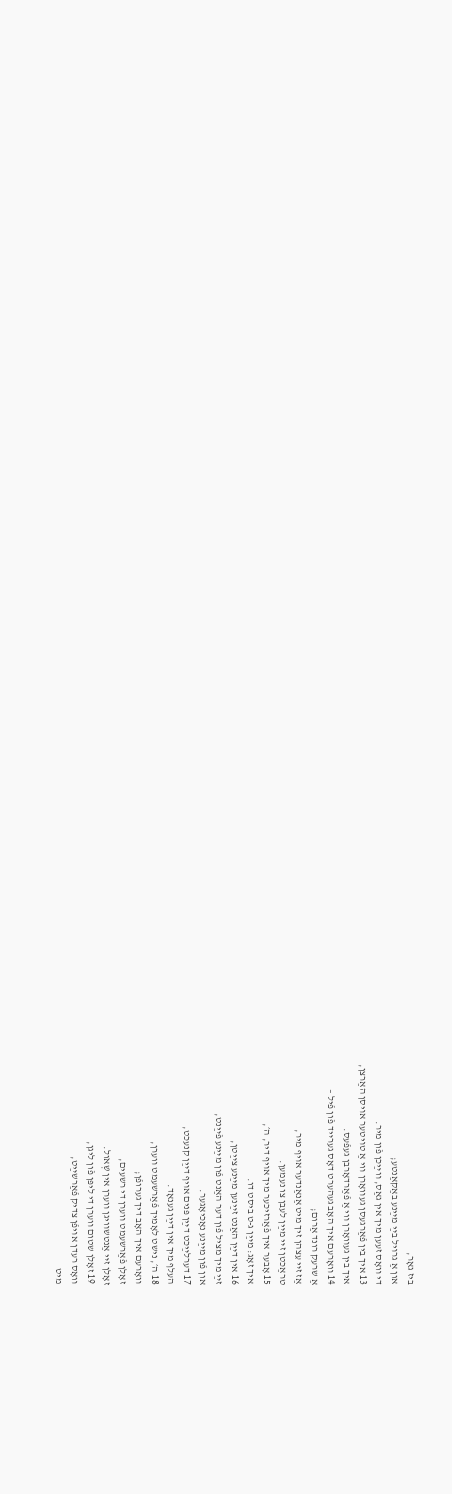ביז גאָר,
און אַ גרױל בײַ מײַנע באַקאַנטע;
די װאָס זעען מיך אין גאַס, װײַכן פֿון מיר.
13 איך בין פֿאַרגעסן געװאָרן װי אַ טױטער אױסן האַרצן,
איך בין געװאָרן װי אַ פֿאַרדאָרבן געפֿעס.
14 װאָרעם איך האָב געהערט דאָס גערײד פֿון פֿיל –
אַ שרעק רונד אַרום;
אַז זײ עֵצהן זיך מיט אַנאַנדער אױף מיר,
טראַכטן זײ מײַן לעבן צו נעמען.
15 אָבער איך פֿאַרזיכער מיך אױף דיר, ה׳,
איך זאָג: מײַן ג-ט ביסט דו.
16 אין דײַן האַנט זײַנען מײַנע צײַטן,
זײַ מיך מציל פֿון דער האַנט פֿון מײַנע פֿײַנט,
און פֿון מײַנע נאָכיאָגער.
17 דערלײַכט דײַן פּנים אױף דײַן קנעכט,
העלף מיך אין דײַן גענאָד.
18 ה׳, נישט לאָמיך פֿאַרשעמט װערן,
װאָרעם איך האָב דיך גערופֿן;
זאָלן פֿאַרשעמט װערן די רשעים,
זאָלן זײ אַנטשװיגן װערן אין שְׁאֹול.
19 זאָלן שטום װערן די ליפּן פֿון ליגן,
װאָס רעדן אױפֿן צדיק פֿאַרשײַט,
מיט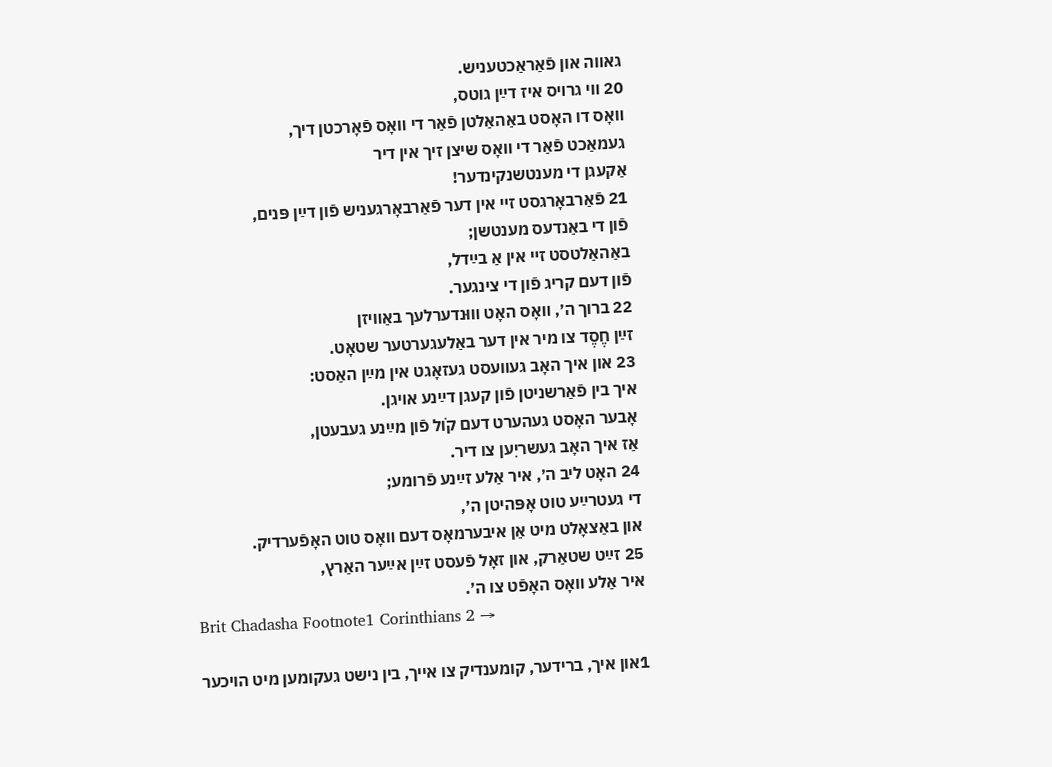גאװה און פֿאַראַכטעניש.
20 װי גרױס איז דײַן גוטס,
װאָס דו האָסט באַהאַלטן פֿאַר די װאָס פֿאָרכטן דיך,
געמאַכט פֿאַר די װאָס שיצן זיך אין דיר
אַקעגן די מענטשנקינדער!
21 פֿאַרבאָרגסט זײ אין דער פֿאַרבאָרגעניש פֿון דײַן פּנים,
פֿון די באַנדעס מענטשן;
באַהאַלטסט זײ אין אַ בײַדל,
פֿון דעם קריג פֿון די צינגער.
22 ברוך ה׳, װאָס האָט װוּנדערלעך באַװיזן
זײַן חֶסֶד צו מיר אין דער באַלעגערטער שטאָט.
23 און איך האָב געװעסט געזאָגט אין מײַן האַסט:
איך בין פֿאַרשניטן פֿון קעגן דײַנע אױגן.
אָבער האָסט געהערט דעם קֹול פֿון מײַנע געבעטן,
אַז איך האָב געשריִען צו דיר.
24 האָט ליב ה׳, איר אַלע זײַנע פֿרומע;
די געטרײַע טוט אָפּהיטן ה׳,
און באַצאָלט מיט אַן איבערמאָס דעם װאָס טוט האָפֿערדיק.
25 זײַט שטאַרק, און זאָל פֿעסט זײַן אײַער האַרץ,
איר אַלע װאָס האָפֿט צו ה׳.
Brit Chadasha Footnote1 Corinthians 2 →

1און איך, ברידער, קומענדיק צו אייך, בין נישט געקומען מיט הויכער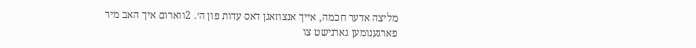מליצה אדער חכמה, אייך אנצוזאגן דאס עדות פון ה׳. 2ווארום איך האב מיר פארגענומען גארנישט צו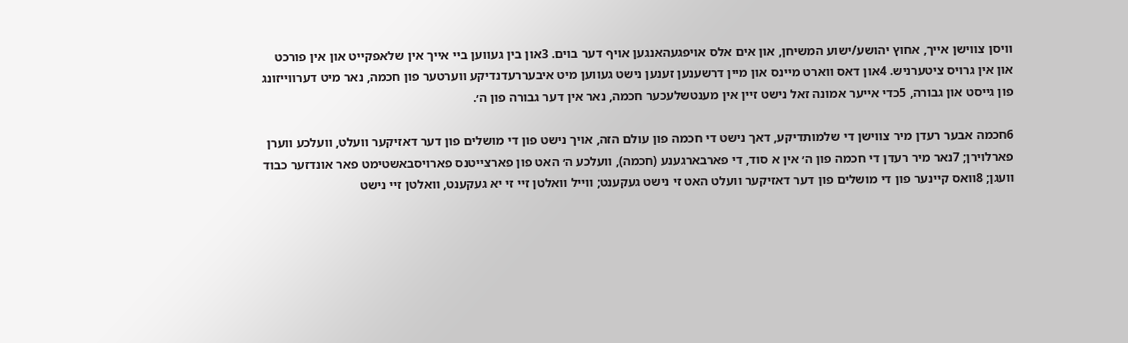וויסן צווישן אייך, אחוץ יהושע/ישוע המשיחן, און אים אלס אויפגעהאנגען אויף דער בוים. 3און בין געווען ביי אייך אין שלאפקייט און אין פורכט און אין גרויס ציטערניש. 4און דאס ווארט מיינס און מיין דרשענען זענען נישט געווען מיט איבעררעדנדיקע ווערטער פון חכמה, נאר מיט דערווייזונג פון גייסט און גבורה, 5כדי אייער אמונה זאל נישט זיין אין מענטשלעכער חכמה, נאר אין דער גבורה פון ה׳.

6חכמה אבער רעדן מיר צווישן די שלמותדיקע, דאך נישט די חכמה פון עולם הזה, אויך נישט פון די מושלים פון דער דאזיקער וועלט, וועלכע ווערן פארלוירן; 7נאר מיר רעדן די חכמה פון ה׳ אין א סוד, די פארבארגענע (חכמה), וועלכע ה׳ האט פון פארצייטנס פארויסבאשטימט פאר אונדזער כבוד וועגן; 8וואס קיינער פון די מושלים פון דער דאזיקער וועלט האט זי נישט געקענט; ווייל וואלטן זיי זי יא געקענט, וואלטן זיי נישט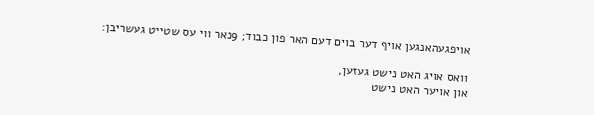אויפגעהאנגען אויף דער בוים דעם האר פון כבוד; 9נאר ווי עס שטייט געשריבן:

וואס אויג האט נישט געזען,
און אויער האט נישט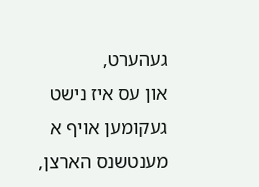געהערט,
און עס איז נישט געקומען אויף א מענטשנס הארצן,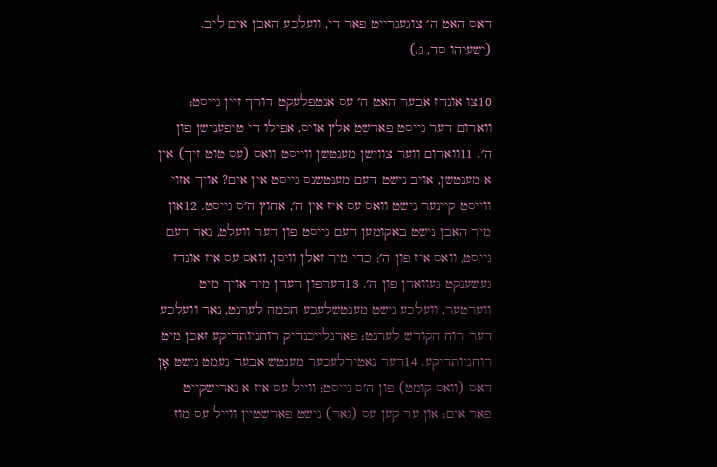דאס האט ה׳ צוגעגרייט פאר די, וועלכע האבן אים ליב.
(ישעיהו סד, ג.)

10צו אונדז אבער האט ה׳ עס אנטפלעקט דורך זיין גייסט; ווארום דער גייסט פארשט אלץ אויס, אפילו די טיפענישן פון ה׳. 11ווארום ווער צווישן מענטשן ווייסט וואס (עס טוט זיך) אין א מענטשן, אויב נישט דעם מענטשנס גייסט אין אים? אויך אזוי ווייסט קיינער נישט וואס עס איז אין ה׳, אחוץ ה׳ס גייסט. 12און מיר האבן נישט באקומען דעם גייסט פון דער וועלט, נאר דעם גייסט, וואס איז פון ה׳; כדי מיר זאלן וויסן, וואס עס איז אונדז געשענקט געווארן פון ה׳. 13דערפון רעדן מיר אויך מיט ווערטער, וועלכע נישט מענטשלעכע חכמה לערנט, נאר וועלכע דער רוח הקודש לערנט; פארגלייכנדיק רוחניותדיקע זאכן מיט רוחניותדיקע. 14דער נאטירלעכער מענטש אבער נעמט נישט אָן דאס (וואס קומט) פון ה׳ס גייסט; ווייל עס איז א נארישקייט פאר אים; און ער קען עס (גאר) נישט פארשטיין ווייל עס מוז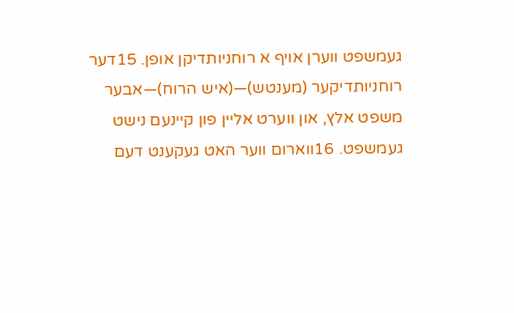געמשפט ווערן אויף א רוחניותדיקן אופן. 15דער רוחניותדיקער (מענטש)—(איש הרוח)—אבער משפט אלץ, און ווערט אליין פון קיינעם נישט געמשפט. 16ווארום ווער האט געקענט דעם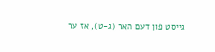גייסט פון דעם האר (ג‑ט), אז ער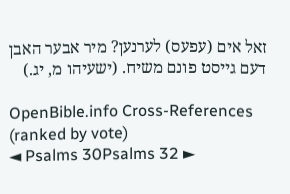זאל אים (עפעס) לערנען? מיר אבער האבן דעם גייסט פונם משיח. (ישעיהו מ, יג.)

OpenBible.info Cross-References (ranked by vote)
◄ Psalms 30Psalms 32 ►